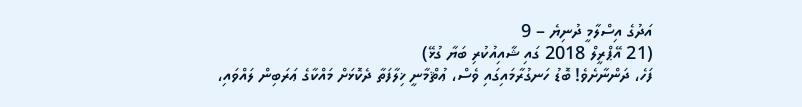އަދުގެ އިސްލާމީ ދުނިޔެ – 9
(21 އޭޕްރީލް 2018 ގައި ޝާއިއުކުރި ބަޔާ ގުޅޭ)
ފަހެ، ދަންނާށެވެ! ބޮޑު ހަނގުރާމައިގައި ވެސް، ޢުޘްމާނީ ޚިލާފަތާ ދެކޮޅަށް މައްކާގެ ޢަރަބިން ލައްވައި،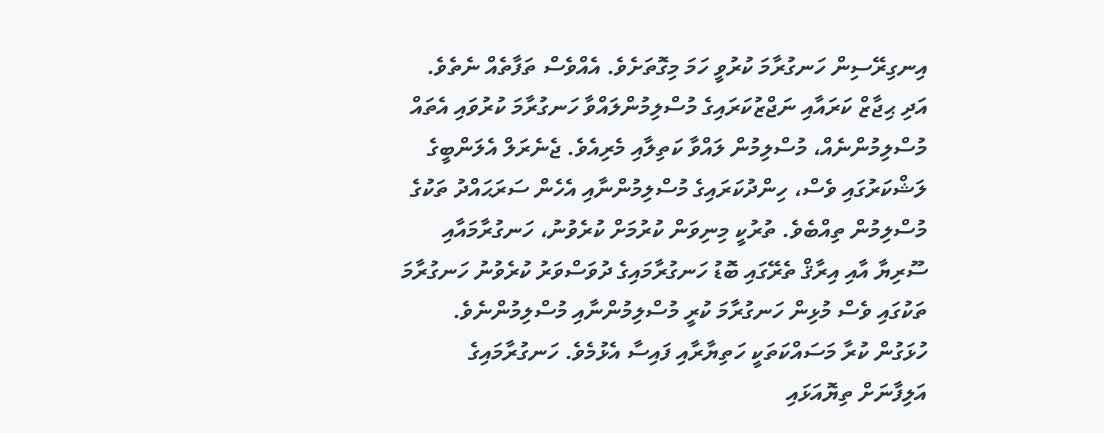އިނގިރޭސިން ހަނގުރާމަ ކުރުވީ ހަމަ މިގޮތަށެވެ. އެއްވެސް ތަފާތެއް ނެތެވެ. އަދި ޙިޖާޒް ކަރައާއި ނަޖްޒުކަރައިގެ މުސްލިމުންލައްވާ ހަނގުރާމަ ކުރުވައި އެތައް މުސްލިމުންނެއް، މުސްލިމުން ލައްވާ ކަތިލާއި މެރިއެވެ. ޖެނެރަލް އެލަންބީގެ ލަޝްކަރުގައި ވެސް، ހިންދުކަރައިގެ މުސްލިމުންނާއި އެހެން ސަރަޙައްދު ތަކުގެ މުސްލިމުން ތިއްބެވެ. ތުރުކީ މިނިވަން ކުރުމަށް ކުރެވުނު، ހަނގުރާމައާއި ސޫރިޔާ އާއި އިރާޤް ތެރޭގައި ބޮޑު ހަނގުރާމައިގެ ދުވަސްވަރު ކުރެވުނު ހަނގުރާމަ ތަކުގައި ވެސް މުޅިން ހަނގުރާމަ ކުރީ މުސްލިމުންނާއި މުސްލިމުންނެވެ. ހުޅަގުން ކުރާ މަސައްކަތަކީ ހަތިޔާރާއި ފައިސާ އެޅުމެވެ. ހަނގުރާމައިގެ އަލިފާނަށް ތިޔޮއަޅައި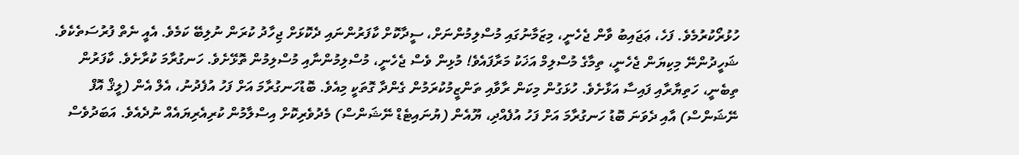ހުޅުރޯކުރުމެވެ. ފަހެ، ޢަޖައިބު ވާން ޖެހެނީ، މިޒަމާނުގައި މުސްލިމުންނަށް، ސީދާކޮށް ކާފަރުންނައި ދެކޮޅަށް ޖިހާދު ކުރަން ނުލިބޭ ކަމެވެ. އެއީ ނެތް ފުރުސަތެކެވެ. ޝަހީދުންނޭ މިކިޔަން ޖެހެނީ، ތިމާގެ މުސްލިމް އަޚަކު މަރާފައެވެ! މުޅިން ވެސް ޖެހެނީ، މުސްލިމުންނާއި މުސްލިމުން ތޮޅޭށެވެ. ހަނގުރާމަ ކުރާށެވެ. ކާފަރުން ތިބެނީ، ހަތިޔާރާއި ފައިސާ އަޅާށެވެ. ހުޅަގުން މިކަން ރާވާއި ތަންޒީމުކުރަމުން ގެންދާ ގޮތަކީ މިއެވެ. ބޮޑުހަނގުރާމަ އަށް ފަހު އުފެދުނު، އެލް އެން (ލީޤް އޮފް ނޭޝަންސް) އާއި ދެވަނަ ބޮޑު ހަނގުރާމަ އަށް ފަހު އުފެއްދި، ޔޫއެން (ޔުނައިޓެޑް ނޭޝަންސް) މެދުވެރިކޮށް އިސްލާމުން ކުރިއެރިޔައެއް ނުދެއެވެ. އަބަދުވެސް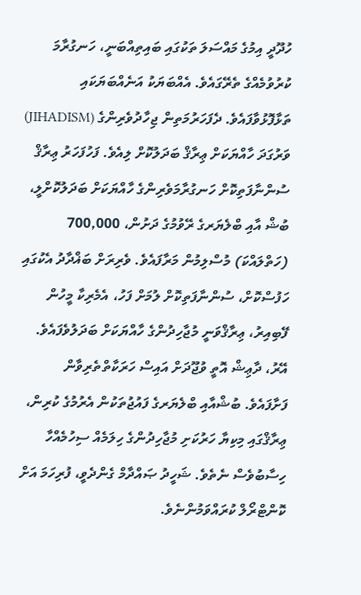ހުދޫދީ އިމުގެ މައްސަލަ ތަކުގައި ބައިތިއްބަނީ، ހަނގުރާމަ ކުރުވުމެއްގެ ތެރޭގައެވެ. އެއްބަޔަކު އަނެއްބަޔަކައި ތަޅާފޮޅުވާފައެވެ. ދެފަހަރުމަތިން ޖިހާދުވެރިންގެ (JIHADISM) ވަރުގަދަ ހާއްޔަކަށް ޢިރާޤް ބަދަލުކޮށް ލިއެވެ. ފަހުފަހަރު ޢިރާޤް ސުންނާފަތިކޮށް ހަނގުރާމަވެރިންގެ ހާއްޔަކަށް ބަދަލުކޮށްލީ، ބުޝް އާއި ބްލެޔަރގެ ރޭވުމުގެ ދަށުން، 700,000 (ހަތްލައްކަ) މުސްލިމުން މަރާފައެވެ. ވެރިރަށް ބަޣްދާދު އެކުގައި ހަފުސްކޮށް، ސުންނާފަތިކޮށް ލުމަށް ފަހު، އެމެރިކާ މީހުން ފޭބިއިރު، ޢިރާޤްވަނީ މުޖާހިދުންގެ ހާއްޔަކަށް ބަދަލުވެފައެވެ. އޭރު، ދާޢިޝް އޮތީ ވުޖޫދަށް އައިސް ހަރަކާތްތެރިވާން ފަށާފައެވެ. ބުޝްއާއި ބްލެޔަރގެ ފައުޖުތަކުން އެރުމުގެ ކުރިން، ޢިރާޤްގައި މިކިޔާ ހަރުކަށި މުޖާހިދުންގެ ހިލަމެއް ސިހުމެއްހާ ހިސާބުވެސް ނެތެވެ. ޝަހީދު ޞައްދާމް ގެންދެވީ، ފުރިހަމަ އަށް ކޮންޓްރޯލް ކުރައްވަމުންނެވެ.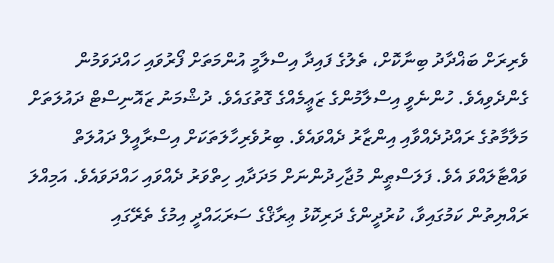ވެރިރަށް ބަޣްދާދު ބިނާކޮށް، ތެލުގެ ފައިދާ އިސްލާމީ އުންމަތަށް ފޯރުވައި ހައްދަވަމުން ގެންދެވިއެވެ. ހުންނެވީ އިސްލާމުންގެ ޒަޢީމެއްގެ ގޮތުގައެވެ. ދުޝްމަނު ޒައޮނިސްޓް ދައުލަތަށް މަލާމާތުގެ ރައްދުދެއްވާއި އިންޒާރު ދެއްވައެވެ. ބިރުވެރިހާލަތަކަށް އިސްރާއީލް ދައުލަތް ވައްޓާލައްވަ އެވެ. ފަލަސްޠީން މުޖާހިދުންނަށް މަދަދާއި ހިތްވަރު ދެއްވައި ހައްދަވައެވެ. އަމިއްލަ ރައްޔިތުން ކަމުގައިވާ، ކުރުދީންގެ ދަރިކޮޅު ޢިރާޤްގެ ސަރަޙައްދީ އިމުގެ ތެރޭގައި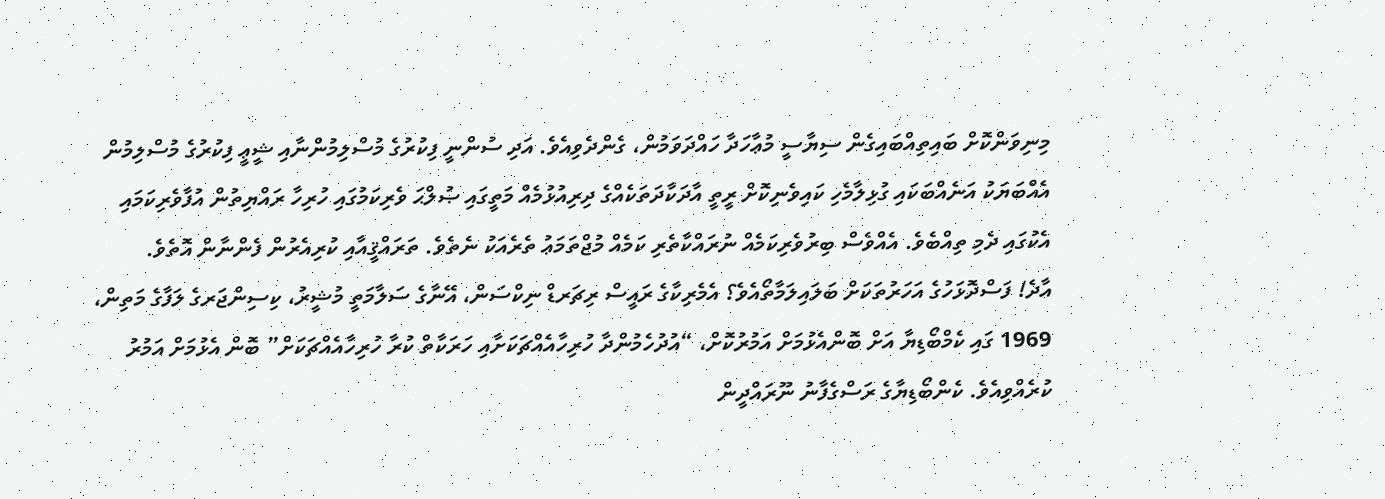މިނިވަންކޮށް ބައިތިއްބައިގެން ސިޔާސީ މުޢާހަދާ ހައްދަވަމުން، ގެންދެވިއެވެ. އަދި ސުންނީ ފިކުރުގެ މުސްލިމުންނާއި ޝީޢީ ފިކުރުގެ މުސްލިމުން އެއްބަޔަކު އަނެއްބަކައި ގުޅިލާމެހި ކައިވެނިކޮށް ރީތީ އާދަކާދަތަކެއްގެ ދިރިއުޅުމެއް މަތީގައި ޞުލްޙަ ވެރިކަމުގައި ހުރިހާ ރައްޔިތުން އުފާވެރިކަމައި އެކުގައި ދެމި ތިއްބެވެ. އެއްވެސް ބިރުވެރިކަމެއް ނުރައްކާތެރި ކަމެއް މުޖްތަމަޢު ތެރެއަކު ނެތެވެ. ތަރައްޤީއާއި ކުރިއެރުން ފެންނާން އޮތެވެ.
އާދެ! ފަސްދޮޅަހުގެ އަހަރުތަކަށް ބަލައިލަމާތޯއެވެ؟ އެމެރިކާގެ ރައީސް ރިޗަރޑް ނިކްސަން، އޭނާގެ ސަލާމަތީ މުޝީރު، ކިސިންޖަރގެ ލަފާގެ މަތިން، 1969 ގައި ކެމްބޯޑިޔާ އަށް ބޮންއެޅުމަށް އަމުރުކޮށް، “އުދުހެމުންދާ ހުރިހާއެއްޗަކަށާއި ހަރަކާތް ކުރާ ހުރިހާއެއްޗަކަށް” ބޮން އެޅުމަށް އަމުރު ކުރެއްވިއެވެ. ކެންބޯޑިޔާގެ ރަސްގެފާނު ނޫރައްދީން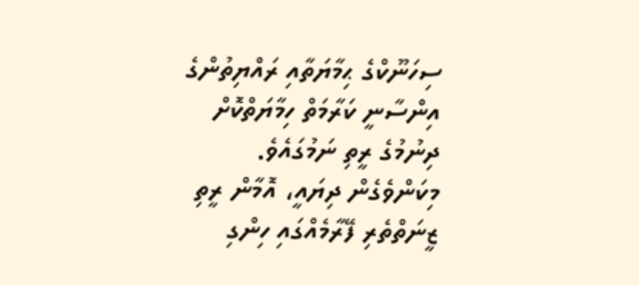ސިހަނޫކްގެ ޙިމާޔަތާއި ރައްޔިތުންގެ އިންސާނީ ކަރާމަތް ހިމާޔަތްކޮށް ދިނުމުގެ ރީތި ނަމުގައެވެ. މިކަންވެގެން ދިޔައީ، އޮމާން ރީތި ޒީނަތްތެރި ފޭރާމެއްގައި ހިންގި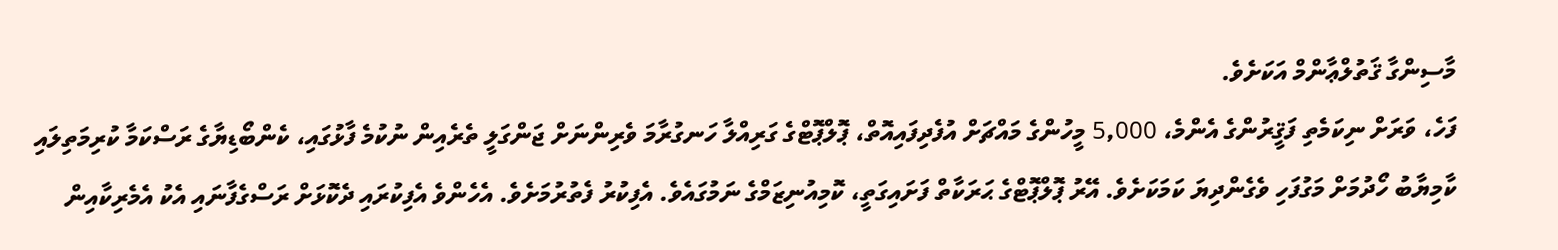މާސިންގާ ޤަތުލްޢާންމް އަކަށެވެ.
ފަހެ، ވަރަށް ނިކަމެތި ފަޤީރުންގެ އެންމެ، 5,000 މީހުންގެ މައްޗަށް އުފެދިފައިއޮތް، ޕޮލްޕޮޓްގެ ގަރިއްލާ ހަނގުރާމަ ވެރިންނަށް ޖަންގަލީ ތެރެއިން ނުކުމެ ފާޅުގައި، ކެންބޯޑިޔާގެ ރަސްކަމާ ކުރިމަތިލައި ކާމިޔާބު ހޯދުމަށް މަގުފަހި ވެގެންދިޔަ ކަމަކަށެވެ. އޭރު ޕޮލްޕޮޓްގެ ޙަރަކާތް ފަށައިގަތީ، ކޮމިއުނިޒަމްގެ ނަމުގައެވެ. އެފިކުރު ފެތުރުމަށެވެ. އެހެންވެ އެފިކުރައި ދެކޮޅަށް ރަސްގެފާނައި އެކު އެމެރިކާއިން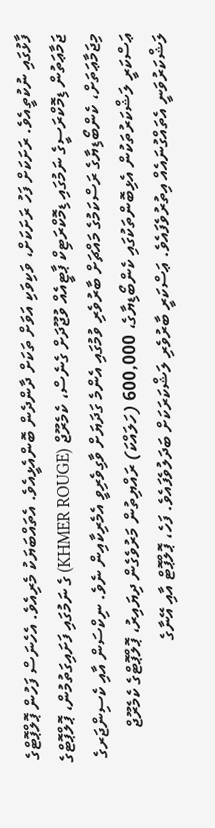ފާޅުގައި ނުކުތީއެވެ. ރަށަކަށް ފަހު ރަށަކަށް، ވަކިވަކި އަވަށް ތަކަށް ދާންދެން ބޮންއެޅީއެވެ. އެތައްބަޔަކު މެރިއެވެ. އެހެނަސް ފަހުން ޕޮލްޕޮޓްގެ ޖަމާޢަތުން ޑިމޮކްރަސީގެ ނަމުގައި ޑިމޮކްރަޓިކް ޕާޓީއެއް ވުޖޫދަށް ގެނެސް، ކެމެރޫޖް (KHMER ROUGE) ގެ ނަމުގައި ފަށައިގަތުމުން، ޕޮލްޕޮޓްގެ މިޖަމާޢަތަށް، ކެންބޯޑިޔާގެ ރަސްކަމުގެ މައްޗަށް ބާރުވެރި ވުމުގައި އެންމެ ގަދަޔަށް ވާގިވެރިވީ އެމެރިކާއިން ނެވެ. ނިކްސަން އާއި ކެސިންޖަރގެ ޢަސްކަރީ ލަޝްކަރުތަކުން އެޅިބޮންތަކުގައި ކެންބޯޑިޔާގެ، 600,000 (ހަލައްކަ) ރައްޔިތުން މަރުވެގެން ދިޔައިރު، ޕޮލްޕޮޓްގެ ކެމެރޫޖް ލަޝްކަރުވަނީ އެތައްގުނައެއް އިތުރުވެފައެވެ. ޢަސްކަރީ ބާރުވެރި ލަޝްކަރަކަށް ބަދަލުވެފައެވެ. ފަހެ، ޕޮލްޕޮޓް އާއި އޭނާގެ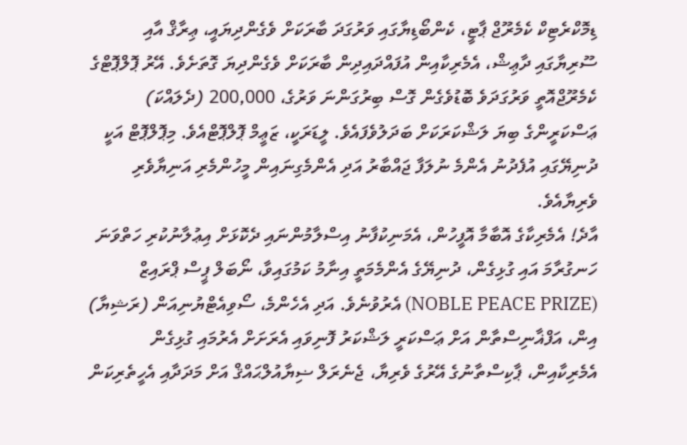ޑިމޮކްރެޓިކް ކެމެރޫޖް ޕާޓީ، ކެންބޯޑިޔާގައި ވަރުގަދަ ބާރަކަށް ވެގެންދިޔައީ، ޢިރާޤް އާއި ސޫރިޔާގައި ދާޢިޝް، އެމެރިކާއިން އުފައްދައިދިން ބާރަކަށް ވެގެންދިޔަ ގޮތަށެވެ. އޭރު ޕޮލްޕޮޓްގެ ކެމެރޫޖްއޮތީ ވަރުގަދަވެ ބޮޑުވެގެން ގޮސް ބިރުގަންނަ ވަރުގެ، 200,000 (ދެލައްކަ) ޢަސްކަރީންގެ ބިޔަ ލަޝްކަރަކަށް ބަދަލުވެފައެވެ. ލީޑަރަކީ، ޒަޢީމް ޕޮލްޕޮޓްއެވެ. މިޕޮލްޕޮޓް އަކީ ދުނިޔޭގައި އުފެދުނު އެންމެ ނުލަފާ ޖައްބާރު އަދި އެންމެގިނައިން މީހުންމެރި އަނިޔާވެރި ވެރިޔާއެވެ.
އާދެ! އެމެރިކާގެ އޮބާމާ އޮފީހުން، އެމަނިކުފާނު އިސްލާމުންނައި ދެކޮޅަށް އިޢުލާނުކުރި ހަތްވަނަ ހަނގުރާމަ އައި ގުޅިގެން، ދުނިޔޭގެ އެންމެމަތީ އިނާމު ކަމުގައިވާ، ނޯބަލް ޕީސް ޕްރައިޒް (NOBLE PEACE PRIZE) އެރުވުނެވެ. އަދި އެހެންމެ، ސޯވިއެޓްޔުނިއަން (ރަޝިޔާ) އިން، އަފްޣާނިސްތާން އަށް ޢަސްކަރީ ލަޝްކަރު ފޮނިވައި އެރަށަށް އެރުމައި ގުޅިގެން އެމެރިކާއިން، ޕާކިސްތާނުގެ އޭރުގެ ވެރިޔާ، ޖެނެރަލް ޟިޔާއުލްޙައްޤް އަށް މަދަދާއި އެހީތެރިކަން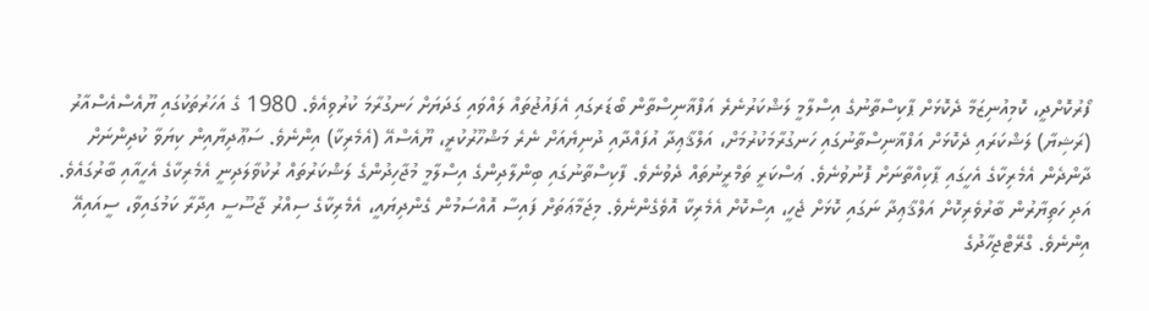ފޯރުކޮށްދީ، ކޮމިއުނިޒަމާ ދެކޮޅަށް ޕާކިސްތާނުގެ އިސްލާމީ ލަޝްކަރުނެރެ އަފްޣާނިސްތާން ބޯޑަރގައި އެފައުޖުތައް ލައްވައި ގަދަޔަށް ހަނގުރާމަ ކުރުވިއެވެ. 1980 ގެ އަހަރުތަކުގައި ޔޫއެސްއެސްއާރު (ރަޝިޔާ) ލަޝްކަރައި ދެކޮޅަށް އަފްޣާނިސްތާނުގައި ހަނގުރާމަކުރުމަށް، އަލްޤާޢިދާ އުފައްދާއި ދުނިޔެއަށް ނެރެ މަޝްހޫރުކުރީ، ޔޫއެސްއޭ (އެމެރިކާ) އިންނެވެ. ސަޢޫދިޔާއިން ކިޔަވާ ކުދިންނަށް ދާންދެން އެމެރިކާގެ އެހީގައި ޕާކިއްތާނަށް ފޮނުވުނެވެ. ޢަސްކަރީ ތަމްރީނުތައް ދެވުނެވެ. ފާކިސްތާނުގައި ބިންލާދިންގެ އިސްލާމީ މުޖާހިދުންގެ ލަޝްކަރުތައް ރުކުވާލަދިނީ އެމެރިކާގެ އެހީއާއި ބާރުގައެވެ. އަދި ހަތިޔާރުން ބާރުވެރިކޮށް އަލްޤާޢިދާ ނަގައި ކޮޅަށް ޖެހީ، އިސްކޮށް އެމެރިކާ އޮވެގެންނެވެ. މިޖަމާޢަތަށް ފައިސާ އޮއްސަމުން ގެންދިޔައީ، އެމެރިކާގެ ސިއްރު ޖާސޫސީ އިދާރާ ކަމުގައިވާ، ސީއައިއޭ އިންނެވެ. ގްރޭޓްޖިހާދުގެ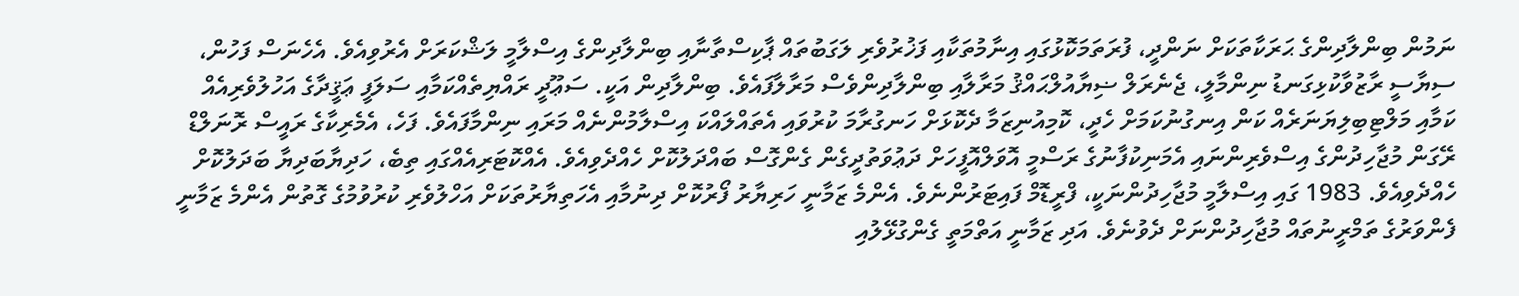ނަމުން ބިންލާދިންގެ ޙަރަކާތަކަށް ނަންދީ، ފުރަތަމަކޮޅުގައި އިނާމުތަކާއި ފަޚުރުވެރި ލަގަބުތައް ޕާކިސްތާނާއި ބިންލާދިންގެ އިސްލާމީ ލަޝްކަރަށް އެރުވިއެވެ. އެހެނަސް ފަހުން، ސިޔާސީ ރާޒުވާކުޅިގަނޑު ނިންމާލީ، ޖެނެރަލް ޟިޔާއުލްޙައްޤު މަރާލާއި ބިންލާދިންވެސް މަރާލާފައެވެ. ބިންލާދިން އަކީ. ސަޢޫދީ ރައްޔިތެއްކަމާއި ސަލަފީ ޢަޤީދާގެ އަހުލުވެރިއެއް ކަމާއި މަލްޓިބިލިޔަނަރެއް ކަން އިނގުނުކަމަށް ހެދީ، ކޮމިއުނިޒަމާ ދެކޮޅަށް ހަނގުރާމަ ކުރުވައި އެތައްލައްކަ އިސްލާމުންނެއް މަރައި ނިންމާފައެވެ. ފަހެ، އެމެރިކާގެ ރައީސް ރޮނަލްޑް ރޭގަން މުޖާހިދުންގެ އިސްވެރިންނައި އެމަނިކުފާނުގެ ރަސްމީ އޮވަލްއޮފީހަށް ދަޢުވަތުދީގެން ގެންގޮސް ބައްދަލުކޮށް ހެއްދެވިއެވެ. އެއްކޮޓަރިއެއްގައި ތިބެ، ހަދިޔާބަދިޔާ ބަދަލުކޮށް ހެއްދެވިއެވެ. 1983 ގައި އިސްލާމީ މުޖާހިދުންނަކީ، ފްރީޑޮމް ފައިޓަރުންނެވެ. އެންމެ ޒަމާނީ ހަރިޔާރު ފޯރުކޮށް ދިނުމާއި އެހަތިޔާރުތަކަށް އަހްލުވެރި ކުރުވުމުގެ ގޮތުން އެންމެ ޒަމާނީ ފެންވަރުގެ ތަމްރީނުތައް މުޖާހިދުންނަށް ދެވުނެވެ. އަދި ޒަމާނީ އަތްމަތީ ގެންގުޅޭލުއި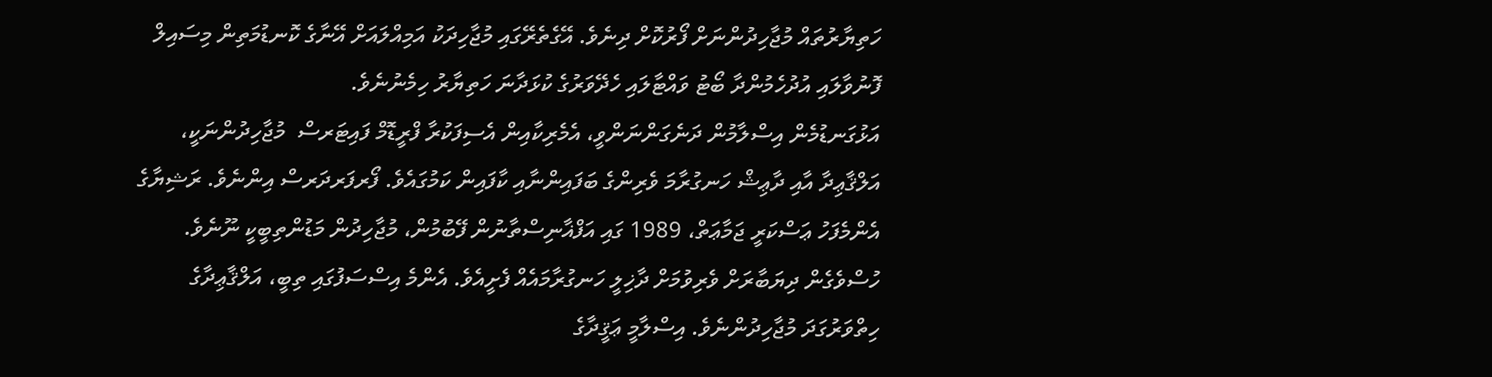ހަތިޔާރުތައް މުޖާހިދުންނަށް ފޯރުކޮށް ދިނެވެ. އޭގެތެރޭގައި މުޖާހިދަކު އަމިއްލައަށް އޭނާގެ ކޮނޑުމަތިން މިސައިލް ފޮނުވާލައި އުދުހެމުންދާ ބޯޓު ވައްޓާލައި ހެދޭވަރުގެ ކުޅަދާނަ ހަތިޔާރު ހިމެނުނެވެ.
އަޅުގަނޑުމެން އިސްލާމުން ދަނެގަންނަންވީ، އެމެރިކާއިން އެސިފަކުރާ ފްރީޑޮމް ފައިޓަރސް  މުޖާހިދުންނަކީ، އަލްޤާޢިދާ އާއި ދާޢިޝް ހަނގުރާމަ ވެރިންގެ ބަފައިންނާއި ކާފައިން ކަމުގައެވެ. ފޯރފަރދަރސް އިންނެވެ. ރަޝިޔާގެ އެންމެފަހު ޢަސްކަރީ ޖަމާޢަތް، 1989 ގައި އަފްޣާނިސްތާނުން ފޭބުމުން، މުޖާހިދުން މަޑުންތިބީކީ ނޫނެވެ. ހުސްވެގެން ދިޔަބާރަށް ވެރިވުމަށް ދާޚިލީ ހަނގުރާމައެއް ފެށީއެވެ. އެންމެ އިސްސަފުގައި ތިބީ، އަލްޤާޢިދާގެ ހިތްވަރުގަދަ މުޖާހިދުންނެވެ. އިސްލާމީ ޢަޤީދާގެ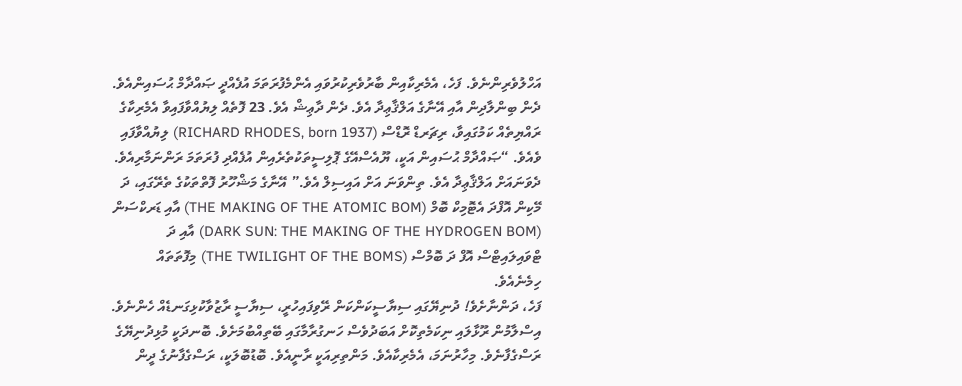އަހްލުވެރިންނެވެ. ފަހެ، އެމެރިކާއިން ބާރުވެރިކުރުވައި އެންމެފުރަތަމަ އުފެއްދީ ޞައްދާމް ޙުސައިންއެވެ. ދެން ބިންލާދިން އާއި އޭނާގެ އަލްޤާޢިދާ އެވެ. ދެން ދާޢިޝް އެވެ. 23 ފޮތެއް ލިޔުއްވާފައިވާ އެމެރިކާގެ ރައްޔިތެއް ކަމުގައިވާ، ރިޗަރޑް ރޮޑްސް (RICHARD RHODES, born 1937) ލިޔުއްވާފައި ވެއެވެ. “ޞައްދާމް ޙުސައިން އަކީ، ޔޫއެސްއޭގެ ޕޮލިސީތަކުތެރެއިން އުފެއްދި ފުރަތަމަ ރަންނަމާރިއެވެ. ދެވަނައަށް އަލްޤާޢިދާ އެވެ. ތިންވަނަ އަށް އައިސިލް އެވެ.” އޭނާގެ މަޝްހޫރު ފޮތްތަކުގެ ތެރޭގައި، ދަ މޭކިން އޮފްދަ އެޓޮމިކް ބޮމް (THE MAKING OF THE ATOMIC BOM) އާއި ޑަރކްސަން (DARK SUN: THE MAKING OF THE HYDROGEN BOM) އާއި ދަ ޓްވައިލައިޓްސް އޮފް ދަ ބޮމްސް (THE TWILIGHT OF THE BOMS) މިފޮތަތައް ހިމެނެއެވެ.
ފަހެ، ދަންނާށެވެ! ދުނިޔޭގައި ސިޔާސީކަންކަން ރޭވިފައިހުރީ، ސިޔާސީ ރާޒުވާކުޅިގަނޑެއް ހެންނެވެ. އިސްލާމުން ރޫޅާލައި ނިކަމެތިކޮށް އަބަދުވެސް ހަނގުރާމާގައި ބޭތިއްބުމަށެވެ. ބޮނދަކީ މުޅިދުނިޔޭގެ ރަސްގެފާނެވެ. މިހާރުނަމަ، އެމެރިކާއެވެ. މަންތިރިއަކީ ރާނީއެވެ. ބޮޑުބޮލަކީ، ރަސްގެފާނުގެ ދީން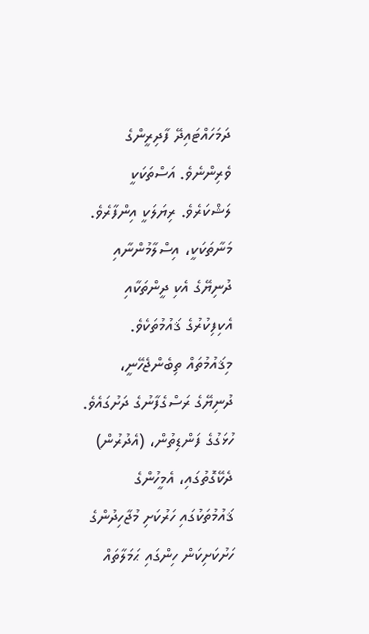ދަމަހައްޓައިދޭ ފާދިރީންގެ ވެރިންނެވެ. އަސްތަކަކީ ލަޝްކަރެވެ. ރިޔަލަކީ އިންފާރެވެ. މަނާތަކަކީ، އިސްލާމުންނާއި ދުނިޔޭގެ އެކި ދީންތަކާއި އެކިފިކުރުގެ ޤައުމުތަކެވެ. މިޤައުމުތައް ތިބެންޖެހޭނީ، ދުނިޔޭގެ ރަސްގެފާނުގެ ދަށުގައެވެ. ހުޅަގުގެ ފަންޑިތުން، (އެދުރުން) ދެކޭގޮތުގައި، އެމީހުންގެ ޤައުމުތަކުގައި ހަރުކަށި މުޖާހިދުންގެ ހަށުކަށިކަން ހިންގައި ޙަމަލާތައް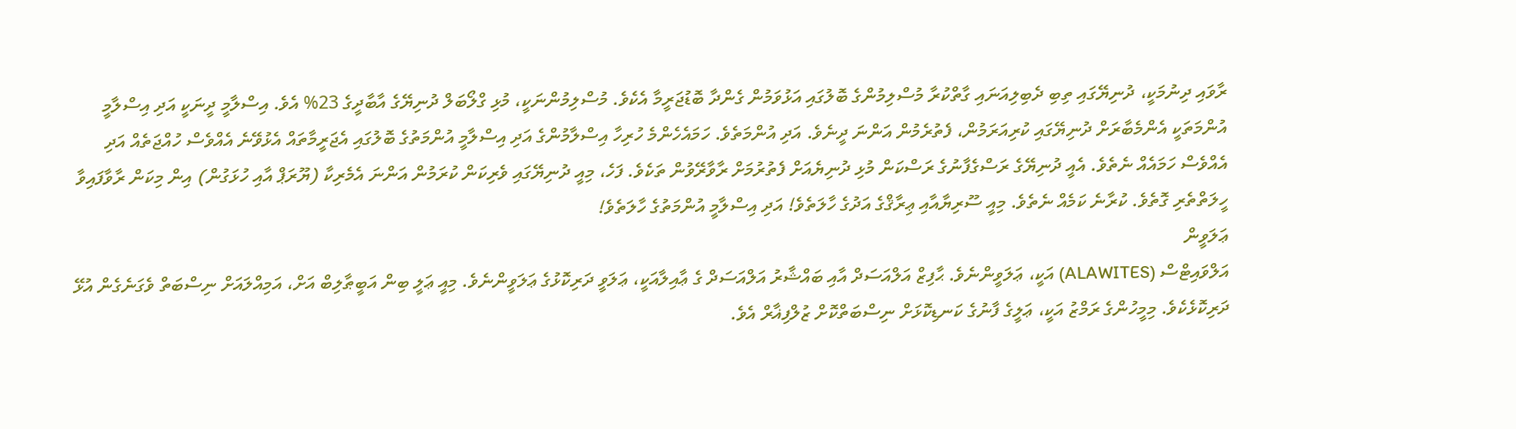ރާވައި ދިނުމަކީ، ދުނިޔޭގައި ތިބި ދެބިލިއަނައި ގާތްކުރާ މުސްލިމުންގެ ބޮލުގައި އަޅުވަމުން ގެންދާ ބޮޑުޖަރީމާ އެކެވެ. މުސްލިމުންނަކީ، މުޅި ގްލޯބަލް ދުނިޔޭގެ އާބާދީގެ 23% އެވެ. އިސްލާމީ ދީނަކީ އަދި އިސްލާމީ އުންމަތަކީ އެންމެބާރަށް ދުނިޔޭގައި ކުރިއަރަމުން، ފެތުރެމުން އަންނަ ދީނެވެ. އަދި އުންމަތެވެ. ހަމައެހެންމެ ހުރިހާ އިސްލާމުންގެ އަދި އިސްލާމީ އުންމަތުގެ ބޮލުގައި އެޖަރީމާތައް އެޅުވޭނެ އެއްވެސް ހުއްޖަތެއް އަދި އެއްވެސް ހަމައެއް ނެތެވެ. އެއީ ދުނިޔޭގެ ރަސްގެފާނުގެ ރަސްކަން މުޅި ދުނިޔެއަށް ފެތުރުމަށް ރާވާރޭވުން ތަކެވެ. ފަހެ، މިއީ ދުނިޔޭގައި ވެރިކަން ކުރަމުން އަންނަ އެމެރިކާ (ޔޫރަޕް އާއި ހުޅަގުން) އިން މިކަން ރާވާފައިވާ ހީލަތްތެރި ގޮތެވެ. ކުރާނެ ކަމެއް ނެތެވެ. މިއީ ސޫރިޔާއާއި ޢިރާޤްގެ އަދުގެ ހާލަތެވެ! އަދި އިސްލާމީ އުންމަތުގެ ހާލަތެވެ!
ޢަލަވީން
އަލްވައިޓްސް (ALAWITES) އަކީ، ޢަލަވީންނެވެ. ޙާފިޒް އަލްއަސަދް އާއި ބައްޝާރު އަލްއަސަދް ގެ ޢާއިލާއަކީ، ޢަލަވީ ދަރިކޮޅުގެ ޢަލަވީންނެވެ. މިއީ ޢަލީ ބިން އަބީޠާލިބް އަށް، އަމިއްލައަށް ނިސްބަތް ވެގަނެގެން އުޅޭ ދަރިކޮޅެކެވެ. މިމީހުންގެ ރަމްޒު އަކީ، ޢަލީގެ ފާނުގެ ކަނޑިކޮޅަށް ނިސްބަތްކޮށް ޒުލްފިޣާރް އެވެ.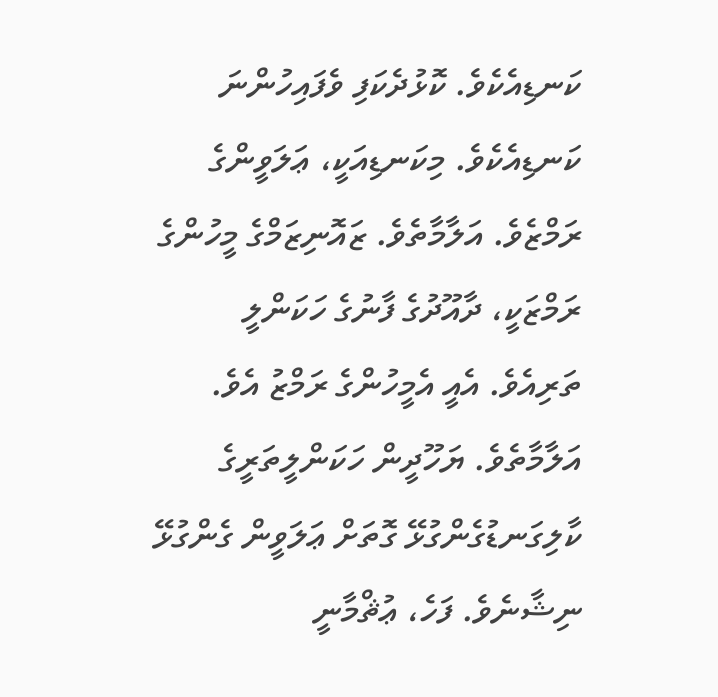ކަނޑިއެކެވެ. ކޮޅުދެކަފި ވެފައިހުންނަ ކަނޑިއެކެވެ. މިކަނޑިއަކީ، ޢަލަވީންގެ ރަމްޒެވެ. އަލާމާތެވެ. ޒައޮނިޒަމްގެ މީހުންގެ ރަމްޒަކީ، ދާއޫދުގެ ފާނުގެ ހަކަންލީ ތަރިއެވެ. އެއީ އެމީހުންގެ ރަމްޒު އެވެ. އަލާމާތެވެ. ޔަހޫދީން ހަކަންލީތަރީގެ ކާލިގަނޑުގެންގުޅޭ ގޮތަށް ޢަލަވީން ގެންގުޅޭ ނިޝާނެވެ. ފަހެ، ޢުޘްމާނީ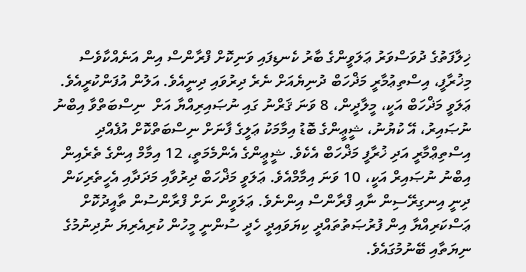ޚިލާފަތުގެ ދުވަސްވަރު ޢަލަވީންގެ ބާރު ކެނޑިފައި ވަނިކޮށް ފްރާންސް އިން އަނެއްކާވެސް މިޚުރާފީ، އިސްތިޢުމާރީ މަޛްހަބް ދުނިޔެއަށް ނެރެ ދިރުވައި ދިނީއެވެ. އަލުން އުފަންކުރީއެވެ.
ޢަލަވީ މަޛްހަބް އަކީ، މީލާދީން، 8 ވަނަ ޤަރްނު ގައި ނުޞައިރިއްޔާ އަށް  ނިސްބަތްވާ އިބްނު ނުޞައިރު، އޭ ކުޔުނު، ޝީޢީންގެ ބޮޑު އިމާމަކު ޢަލީގެ ފާނަށް ނިސްބަތްކޮށް އުފެއްދި އިސްތިޢްމާރީ އަދި ޚުރާފީ މަޛްހަބް އެކެވެ. ޝީޢީންގެ އެންމެމަތީ، 12 އިމާމް އިންގެ ތެރެއިން އިބްނު ނުޞައިރް އަކީ، 10 ވަނަ އިމާމްއެވެ. ޢަލަވީ މަޛްހަބް ދިރުވާއި މަދަދާއި އެހީތެރިކަން ދިނީ އިނގިރޭސިން ނާއި ފްރާންސް އިންނެވެ. ޢަލަވީން ނަށް ފްރާންސުން ތާއީދުކޮށް ޢަސްކަރިއްޔާ އިން ފުރުޞަތުތައްދީ ކިޔަވައިދީ ހެދީ ސުންނީ މީހުން ކުރިއެރިޔަ ނުދިނުމުގެ ނިޔަތާއި ބޭނުމުގައެވެ.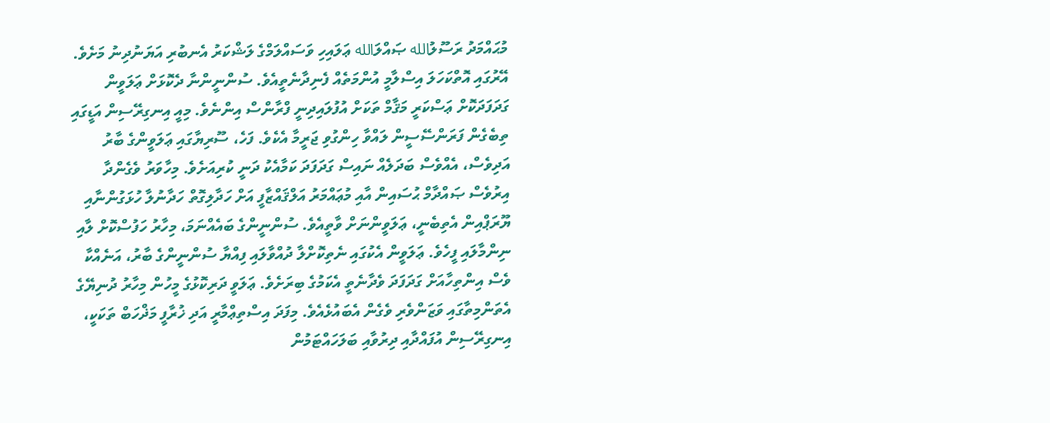މުޙައްމަދު ރަސޫލުالله ޞައްލަالله ޢަލައިހި ވަސައްލަމްގެ ލަޝްކަރު އެނބުރި އަޔަނުދިނު މަށެވެ. އޭރުގައި އޮތްކަހަލަ އިސްލާމީ އުންމަތެއް ފެނިދާނެތީއެވެ. ސުންނީންނާ ދެކޮޅަށް ޢަލަވީން ގަދަފަދަކޮށް ޢަސްކަރީ މަޤާމް ތަކަށް އުފުލައިދިނީ ފްރާންސް އިންނެވެ. މިއީ އިނގިރޭސިން އަޑީގައި ތިބެގެން ފަރަންސޭސީން ލައްވާ ހިންގުވި ޖަރީމާ އެކެވެ. ފަހެ، ސޫރިޔާގައި ޢަލަވީންގެ ބާރު އަދިވެސް، އެއްވެސް ބަދަލެއް ނައިސް ގަދަފަދަ ކަމާއެކު ދަނީ ކުރިއަށެވެ. މިހާވަރު ވެގެންދާ އިރުވެސް ޞައްދާމް ޙުސައިން އާއި މުޢައްމަރު އަލްޤައްޒާފީ އަށް ހަދާލިގޮތް ހަދާނުލާ ހުޅަގުންނާއި ޔޫރަޕްއިން އެތިބެނީ، ޢަލަވީންނަށް ވާތީއެވެ. ސުންނީންގެ ބައެއްނަމަ، މިހާރު ހަފުސްކޮށް ލާއި ނިންމާލައި ފީހެވެ. ޢަލަވީން އެކުގައި ނެތިކޮށްލާ ދުއްވާލައި ފިއްޔާ ސުންނީންގެ ބާރު، އަނެއްކާ ވެސް އިންތިހާއަށް ގަދަފަދަ ވެދާނެތީ އެކަމުގެ ބިރަށެވެ. ޢަލަވީ ދަރިކޮޅުގެ މީހުން މިހާރު ދުނިޔޭގެ އެތަންމިތާގައި ވަޒަންވެރި ވެގެން އެބައުޅެއެވެ. މިފަދަ އިސްތިޢްމާރީ އަދި ޚުރާފީ މަޛްހަބް ތަކަކީ، އިނގިރޭސިން އުފައްދާއި ދިރުވާއި ބަލަހައްޓަމުން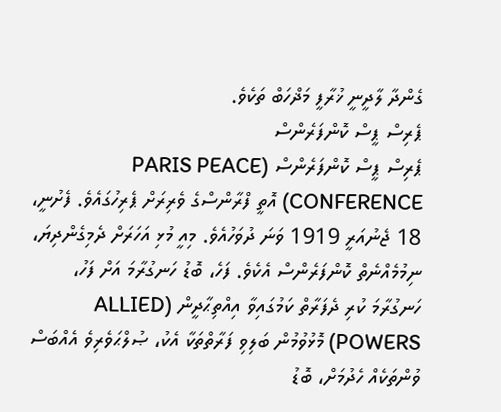ގެންދާ ލާދީނީ ޚުރާފީ މަޛްހަބް ތަކެވެ.
ޕެރިސް ޕީސް ކޮންފަރެންސް
ޕެރިސް ޕީސް ކޮންފަރެންސް (PARIS PEACE CONFERENCE) އޮތީ ފްރާންސްގެ ވެރިރަށް ޕެރިހުގައެވެ. ފެށުނީ، 18 ޖެނުއަރީ 1919 ވަނަ ދުވަހުއެވެ. މިއީ މުޅި އަހަރަށް ދެމިގެންދިޔަ، ނިމުމެއްނެތް ކޮންފަރެންސް އެކެވެ. ފަހެ، ބޮޑު ހަނގުރާމަ އަށް ފަހު، ހަނގުރާމަ ކުރި ދެފަރާތް ކަމުގައިވާ އިއްތިޙާދީން (ALLIED POWERS) މޮޅުވުމުން ބަލިވި ފަރާތްތަކާ އެކު، ޞުލްޙަވެރިވެ އެއްބަސް ވުންތަކެއް ހެދުމަށް، ބޮޑު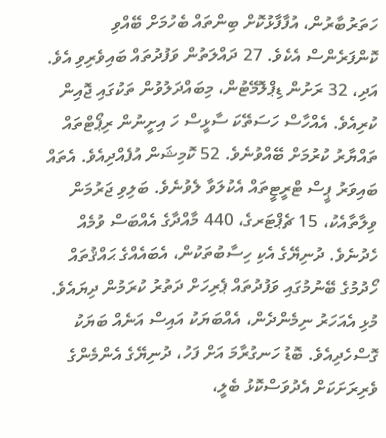ހަތަރުބާރުން، އުފާފާޅުކޮށް ބިންތައް ބެހުމަށް ބޭއްވި ކޮންފަރެންސް އެކެވެ. 27 ދައްލަތުން ވަފުދުތައް ބައިވެރިވި އެވެ. އަދި، 32 ރަށުން ޑިޕްލޮމޭޓުން، މިބައްދަލުވުން ތަކުގައި ޖޮއިން ކުރިއެވެ. އެއްހާސް ހަސަތޭކަ ސާޅީސް ހަ އިށީނުން ރިޕޯޓްތައް ތައްޔާރު ކުރުމަށް ބޭއްވުނެވެ. 52 ކޮމިޝަން އުފެއްދިއެވެ. އެތައް ބައިވަރު ޕީސް ޓްރީޓީތައް އެކުލަވާ ލެވުނެވެ. ބަލިވި ޖަރުމަން ވިލާތާއެކު، 15 ޗެޕްޓަރގެ، 440 މާއްދާގެ އެއްބަސް ވުމެއް ހެދުނެވެ. ދުނިޔޭގެ އެކި ހިސާބުތަކުން، އެބައެއްގެ ޙައްޤުތައް ހޯދުމުގެ ބޭނުމުގައި ވަފުދުތައް ޕެރިހަށް ދަތުރު ކުރަމުން ދިޔައެވެ. މުޅި އެއަހަރު ނިމެންދެން، އެއްބަޔަކު އައިސް އަނެއް ބަޔަކު ގޮސްހެދިއެވެ. ބޮޑު ހަނގުރާމަ އަށް ފަހު، ދުނިޔޭގެ އެންމެންގެ ވެރިރަށަކަށް އެދުވަސްކޮޅު ބެލީ،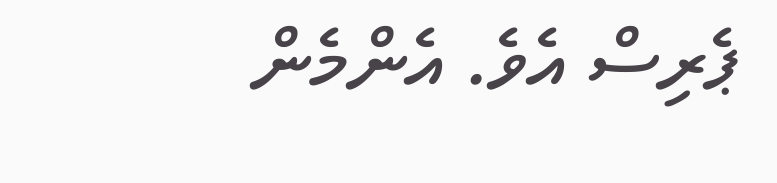ޕެރިސް އެވެ. އެންމެން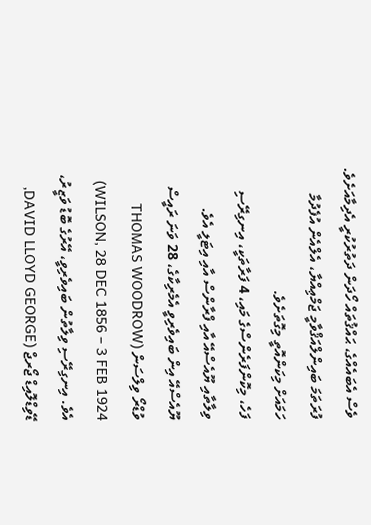ވެސް އެބައެއްގެ، ޙައްޤުތައް ހޯދަން ދަތުރުކުރީ އެދިމާއަށެވެ. ފުރަތަމަ ބައިންލްއަޤްވާމީ ޖަމްޢިއްޔާ، އެލްއެން އުފެދުމާ ހަމައަށް މިކަންއޮތީ މިގޮތަށެވެ.
ފަހެ، މިކޮންފަރެންސްގެ މައި، 4 ފަރާތަކީ، އިނގިރޭސި ވިލާތާއި ޔޫއެސްއޭ އާއި ފްރާންސް އާއި އިޓަލީ އެވެ. ޔޫއެސްއޭ އިން ބައިވެރިވީ އެމެރިކާގެ، 28 ވަނަ ރައީސް ވުޑްރޯ ވިލްސަން (THOMAS WOODROW WILSON, 28 DEC 1856 – 3 FEB 1924) އެވެ. އިނގިރޭސި ވިލާތުން ބައިވެރިވީ، އޭރުގެ ބޮޑު ވަޒީރު، ޑޭވިޑްލޮއިޑް ޖޯރޖް (DAVID LLOYD GEORGE,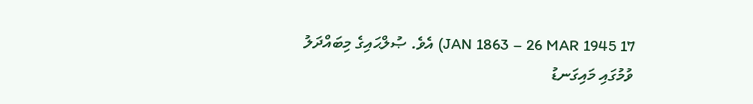17 JAN 1863 – 26 MAR 1945) އެވެ. ޞުލްޙައިގެ މިބައްދަލު ވުމުގައި މައިގަނޑު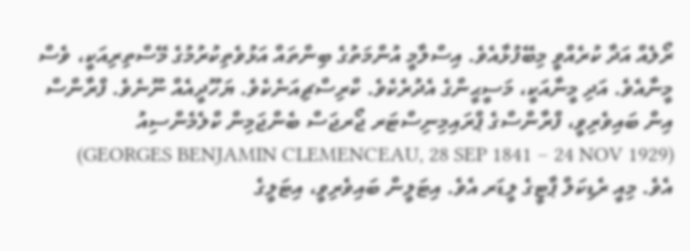ރޯލެއް އަދާ ކުރެއްވީ މިބޭފުޅާއެވެ. އިސްލާމީ އުންމަތުގެ ބިންތައް އަޅުވެތިކުރުމުގެ މޭސްތިރިއަކީ، ވެސް މީނާއެވެ. އަދި މީނާއަކީ، މަސީޙީންގެ އެދުރެކެވެ. ކްރިސްޗިއަނެކެވެ. ޔަހޫދީއެއް ނޫނެވެ. ފްރާންސް އިން ބައިވެރިވީ، ފްރާންސްގެ ޕްރައިމިނިސްޓަރ ޖޯރޖަސް ބެންޖަމިން ކްލެމެންސިއު (GEORGES BENJAMIN CLEMENCEAU, 28 SEP 1841 – 24 NOV 1929) އެވެ. މިއީ ރެޑިކަލް ޕާޓީގެ ލީޑަރ އެވެ. އިޓަލީން ބައިވެރިވީ، އިޓަލީގެ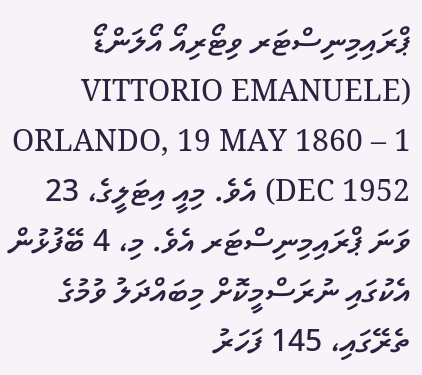ޕްރައިމިނިސްޓަރ ވިޓޯރިއޯ އޯލަންޑޯ (VITTORIO EMANUELE ORLANDO, 19 MAY 1860 – 1 DEC 1952) އެވެ. މިއީ އިޓަލީގެ، 23 ވަނަ ޕްރައިމިނިސްޓަރ އެވެ. މި، 4 ބޭފުޅުން އެކުގައި ނުރަސްމީކޮށް މިބައްދަލު ވުމުގެ ތެރޭގައި، 145 ފަހަރު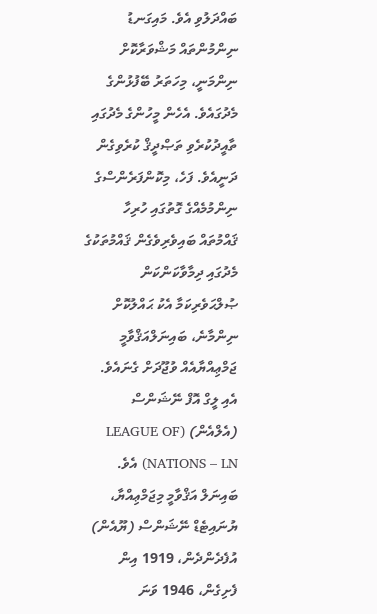ބައްދަލުވި އެވެ. މައިގަނޑު ނިންމުންތައް މަޝްވަރާކޮށް ނިންމަނީ، މިހަތަރު ބޭފުޅުންގެ މެދުގައެވެ. އެހެން މީހުންގެ މެދުގައި ތާއީދުކުރެވި ތަޞްދީޤް ކުރެވިގެން ދަނީއެވެ. ފަހެ، މިކޮންފަރެންސްގެ ނިންމުމެއްގެ ގޮތުގައި ހުރިހާ ޤައްމުތައް ބައިވެރިވެގެން ޤައްމުތަކުގެ މެދުގައި ދިމާވާކަންކަން ޞުލްޙަވެރިކަމާ އެކު ޙައްލުކޮށް ނިންމާނެ، ބައިނަލްއަޤްވާމީ ޖަމްޢިއްޔާއެއް ވުޖޫދަށް ގެނައެވެ. އެއި ލީގް އޮފް ނޭޝަންސް (އެލްއެން) (LEAGUE OF NATIONS – LN) އެވެ. ބައިނަލް އަޤްވާމީ މިޖަމްޢިއްޔާ، ޔުނައިޓެޑް ނޭޝަންސް (ޔޫއެން) އުފެދެންދެން، 1919 އިން ފެށިގެން، 1946 ވަނަ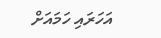އަހަރައި ހަމައަށް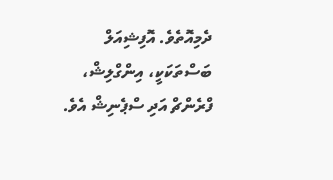ދެމިއޮތެވެ. އޮފިޝިއަލް ބަސްތަކަކީ، އިންގްލިޝް، ފްރެންޗް އަދި ސްޕެނިޝް އެވެ.